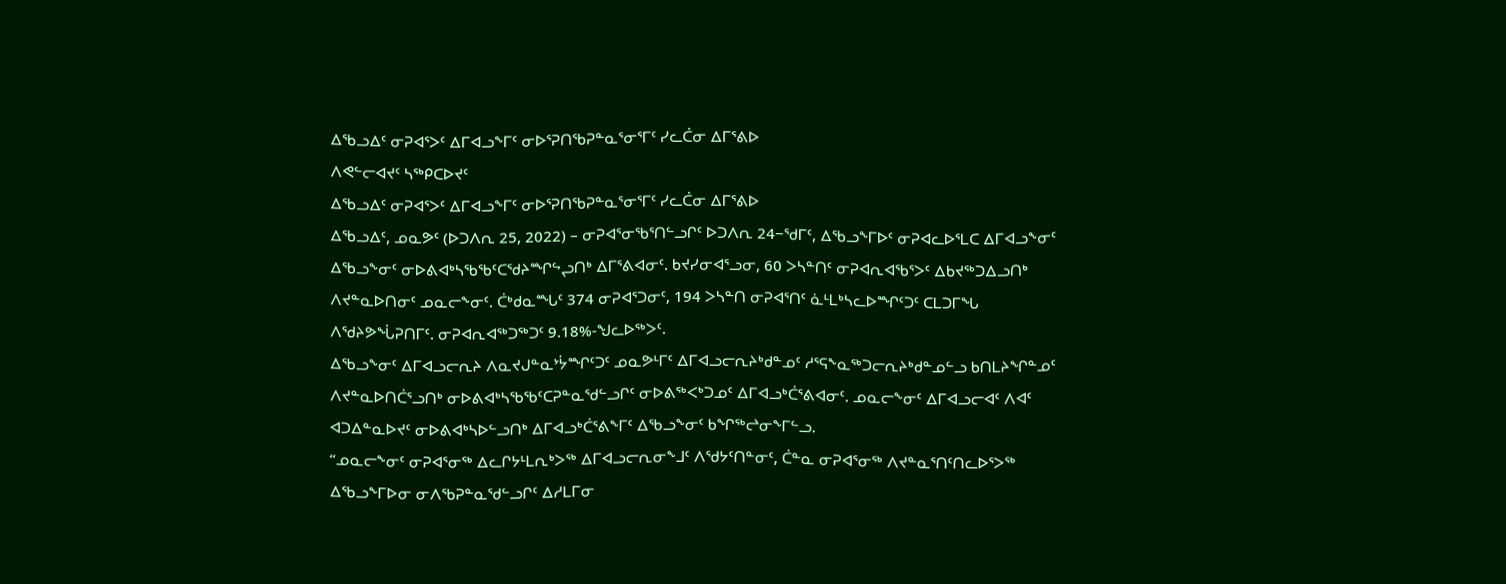ᐃᖃᓗᐃᑦ ᓂᕈᐊᕐᐳᑦ ᐃᒥᐊᓗᖕᒥᑦ ᓂᐅᕐᕈᑎᖃᕈᓐᓇᕐᓂᕐᒥᑦ ᓯᓚᑖᓂ ᐃᒥᕐᕕᐅ
ᐱᕙᓪᓕᐊᔪᑦ ᓴᖅᑭᑕᐅᔪᑦ
ᐃᖃᓗᐃᑦ ᓂᕈᐊᕐᐳᑦ ᐃᒥᐊᓗᖕᒥᑦ ᓂᐅᕐᕈᑎᖃᕈᓐᓇᕐᓂᕐᒥᑦ ᓯᓚᑖᓂ ᐃᒥᕐᕕᐅ
ᐃᖃᓗᐃᑦ, ᓄᓇᕗᑦ (ᐅᑐᐱᕆ 25, 2022) – ᓂᕈᐊᕐᓂᖃᕐᑎᓪᓗᒋᑦ ᐅᑐᐱᕆ 24−ᖁᒥᑦ, ᐃᖃᓗᖕᒥᐅᑦ ᓂᕈᐊᓚᐅᕐᒪᑕ ᐃᒥᐊᓗᖕᓂᑦ ᐃᖃᓗᖕᓂᑦ ᓂᐅᕕᐊᒃᓴᖃᖃᑦᑕᖁᔨᙱᖦᖢᑎᒃ ᐃᒥᕐᕕᐊᓂᑦ. ᑲᔪᓯᓂᐊᕐᓗᓂ, 60 ᐳᓴᓐᑎᑦ ᓂᕈᐊᕆᐊᖃᕐᐳᑦ ᐃᑲᔪᖅᑐᐃᓗᑎᒃ ᐱᔪᓐᓇᐅᑎᓂᑦ ᓄᓇᓕᖕᓂᑦ. ᑖᒃᑯᓇᙵᑦ 374 ᓂᕈᐊᕐᑐᓂᑦ, 194 ᐳᓴᓐᑎ ᓂᕈᐊᕐᑎᑦ ᓈᒻᒪᒃᓴᓚᐅᙱᑦᑐᑦ ᑕᒪᑐᒥᖓ ᐱᖁᔨᕗᖔᕈᑎᒥᑦ. ᓂᕈᐊᕆᐊᖅᑐᖅᑐᑦ 9.18%-ᖑᓚᐅᖅᐳᑦ.
ᐃᖃᓗᖕᓂᑦ ᐃᒥᐊᓗᓕᕆᔨ ᐱᓇᔪᒍᓐᓇᔾᔮᙱᑦᑐᑦ ᓄᓇᕗᒻᒥᑦ ᐃᒥᐊᓗᓕᕆᔨᒃᑯᓐᓄᑦ ᓱᕐᕋᖕᓇᖅᑐᓕᕆᔨᒃᑯᓐᓄᓪᓗ ᑲᑎᒪᔨᖏᓐᓄᑦ ᐱᔪᓐᓇᐅᑎᑖᕐᓗᑎᒃ ᓂᐅᕕᐊᒃᓴᖃᖃᑦᑕᕈᓐᓇᖁᓪᓗᒋᑦ ᓂᐅᕕᖅᐸᒃᑐᓄᑦ ᐃᒥᐊᓗᒃᑖᕐᕕᐊᓂᑦ. ᓄᓇᓕᖕᓂᑦ ᐃᒥᐊᓗᓕᐊᑦ ᐱᐊᑦ ᐊᑐᐃᓐᓇᐅᔪᑦ ᓂᐅᕕᐊᒃᓴᐅᓪᓗᑎᒃ ᐃᒥᐊᓗᒃᑖᕐᕕᖕᒥᑦ ᐃᖃᓗᖕᓂᑦ ᑲᖏᖅᖠᓂᖕᒥᓪᓗ.
“ᓄᓇᓕᖕᓂᑦ ᓂᕈᐊᕐᓂᖅ ᐃᓚᒋᔭᒻᒪᕆᒃᐳᖅ ᐃᒥᐊᓗᓕᕆᓂᖕᒧᑦ ᐱᖁᔭᑦᑎᓐᓂᑦ, ᑖᓐᓇ ᓂᕈᐊᕐᓂᖅ ᐱᔪᓐᓇᕐᑎᑦᑎᓚᐅᕐᐳᖅ ᐃᖃᓗᖕᒥᐅᓂ ᓂᐱᖃᕈᓐᓇᖁᓪᓗᒋᑦ ᐃᓱᒪᒥᓂ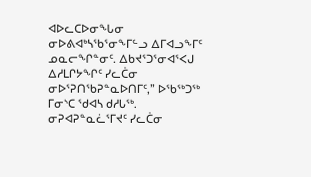ᐊᐅᓚᑕᐅᓂᖓᓂ ᓂᐅᕕᐊᒃᓴᖃᕐᓂᖕᒥᓪᓗ ᐃᒥᐊᓗᖕᒥᑦ ᓄᓇᓕᖏᓐᓂᑦ. ᐃᑲᔪᕐᑐᕐᓂᐊᕐᐸᒍ ᐃᓱᒪᒋᔭᖏᑦ ᓯᓚᑖᓂ ᓂᐅᕐᕈᑎᖃᕈᓐᓇᐅᑎᒥᑦ,” ᐅᖃᖅᑐᖅ ᒥᓂᔅᑕ ᖁᐊᓴ ᑯᓱᒐᖅ.
ᓂᕈᐊᕈᓐᓇᓛᕐᒥᔪᑦ ᓯᓚᑖᓂ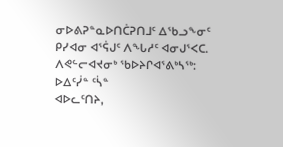ᓂᐅᕕᕈᓐᓇᐅᑎᑖᕈᑎᒧᑦ ᐃᖃᓗᖕᓂᑦ ᑭᓯᐊᓂ ᐊᕐᕌᒍᑦ ᐱᖓᓱᑦ ᐊᓂᒍᕐᐸᑕ.
ᐱᕙᓪᓕᐊᔪᓂᒃ ᖃᐅᔨᒋᐊᕐᕕᒃᓴᖅ:
ᐅᐃᑦᓰᓐ ᑦᓵᓐ
ᐊᐅᓚᑦᑎᔨ,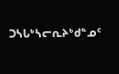ᑐᓴᒐᒃᓴᓕᕆᔨᒃᑯᓐᓄᑦ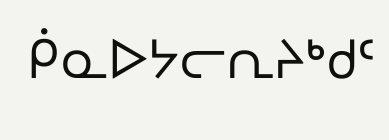ᑮᓇᐅᔭᓕᕆᔨᒃᑯᑦ